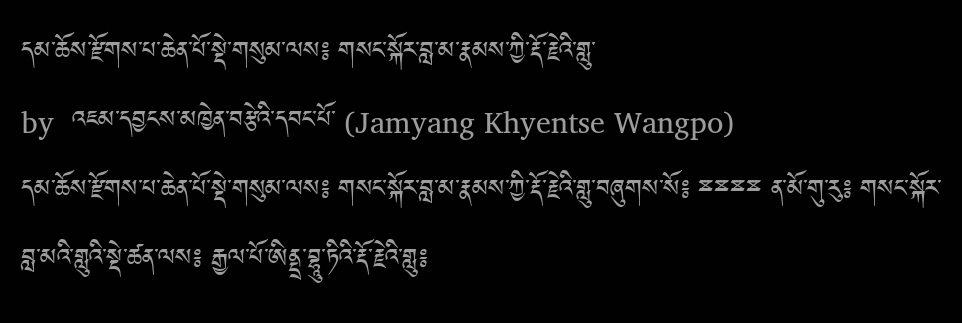དམ་ཆོས་རྫོགས་པ་ཆེན་པོ་སྡེ་གསུམ་ལས༔ གསང་སྐོར་བླ་མ་རྣམས་ཀྱི་རྡོ་རྗེའི་གླུ་
by  འཇམ་དབྱངས་མཁྱེན་བརྩེའི་དབང་པོ་ (Jamyang Khyentse Wangpo)
དམ་ཆོས་རྫོགས་པ་ཆེན་པོ་སྡེ་གསུམ་ལས༔ གསང་སྐོར་བླ་མ་རྣམས་ཀྱི་རྡོ་རྗེའི་གླུ་བཞུགས་སོ༔ ྈྈྈྈ ན་མོ་གུ་རུ༔ གསང་སྐོར་བླ་མའི་གླུའི་སྡེ་ཚན་ལས༔ རྒྱལ་པོ་ཨིནྡྲ་བྷཱུ་ཏིའི་རྡོ་རྗེའི་གླུ༔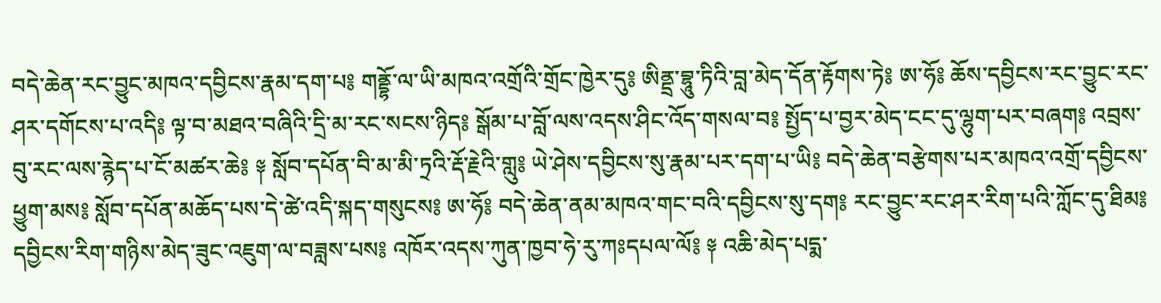བདེ་ཆེན་རང་བྱུང་མཁའ་དབྱིངས་རྣམ་དག་པ༔ གནྡྷོ་ལ་ཡི་མཁའ་འགྲོའི་གྲོང་ཁྱེར་དུ༔ ཨིནྡྲ་བྷཱུ་ཏིའི་བླ་མེད་དོན་རྟོགས་ཏེ༔ ཨ་ཧོ༔ ཆོས་དབྱིངས་རང་བྱུང་རང་ཤར་དགོངས་པ་འདི༔ ལྟ་བ་མཐའ་བཞིའི་དྲི་མ་རང་སངས་ཉིད༔ སྒོམ་པ་བློ་ལས་འདས་ཤིང་འོད་གསལ་བ༔ སྤྱོད་པ་བྱར་མེད་ངང་དུ་ལྷུག་པར་བཞག༔ འབྲས་བུ་རང་ལས་རྙེད་པ་ངོ་མཚར་ཆེ༔ ༈ སློབ་དཔོན་བི་མ་མི་ཏྲའི་རྡོ་རྗེའི་གླུ༔ ཡེ་ཤེས་དབྱིངས་སུ་རྣམ་པར་དག་པ་ཡི༔ བདེ་ཆེན་བརྩེགས་པར་མཁའ་འགྲོ་དབྱིངས་ཕྱུག་མས༔ སློབ་དཔོན་མཆོད་པས་དེ་ཚེ་འདི་སྐད་གསུངས༔ ཨ་ཧོ༔ བདེ་ཆེན་ནམ་མཁའ་གང་བའི་དབྱིངས་སུ་དག༔ རང་བྱུང་རང་ཤར་རིག་པའི་ཀློང་དུ་ཐིམ༔ དབྱིངས་རིག་གཉིས་མེད་ཟུང་འཇུག་ལ་བཟླས་པས༔ འཁོར་འདས་ཀུན་ཁྱབ་ཧེ་རུ་ཀཿདཔལ་ལོ༔ ༈ འཆི་མེད་པདྨ་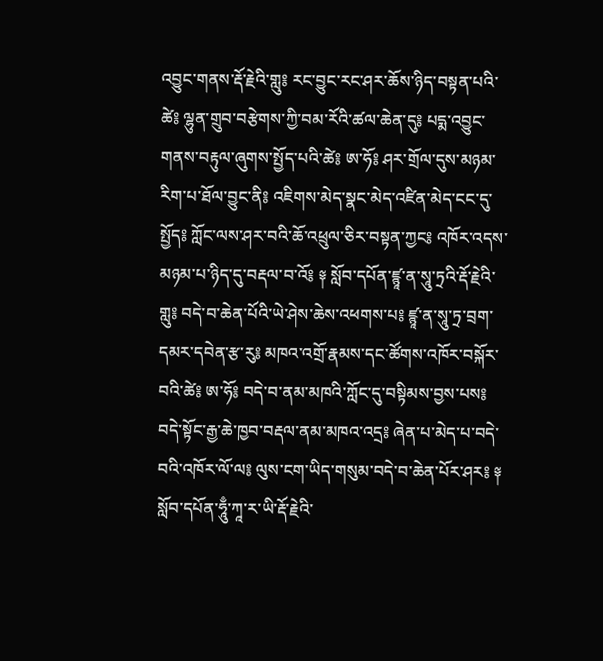འབྱུང་གནས་རྡོ་རྗེའི་གླུ༔ རང་བྱུང་རང་ཤར་ཆོས་ཉིད་བསྟན་པའི་ཚེ༔ ལྷུན་གྲུབ་བརྩེགས་ཀྱི་བམ་རོའི་ཚལ་ཆེན་དུ༔ པདྨ་འབྱུང་གནས་བརྟུལ་ཞུགས་སྤྱོད་པའི་ཚེ༔ ཨ་ཧོ༔ ཤར་གྲོལ་དུས་མཉམ་རིག་པ་ཐོལ་བྱུང་ནི༔ འཇིགས་མེད་སྣང་མེད་འཛིན་མེད་ངང་དུ་སྤྱོད༔ ཀློང་ལས་ཤར་བའི་ཆོ་འཕྲུལ་ཅིར་བསྟན་ཀྱང༔ འཁོར་འདས་མཉམ་པ་ཉིད་དུ་བརྡལ་བ་འོ༔ ༈ སློབ་དཔོན་ཛྙཱ་ན་སཱུ་ཏྲའི་རྡོ་རྗེའི་གླུ༔ བདེ་བ་ཆེན་པོའི་ཡེ་ཤེས་ཆེས་འཕགས་པ༔ ཛྙཱ་ན་སཱུ་ཏྲ་བྲག་དམར་དབེན་རྩ་རུ༔ མཁའ་འགྲོ་རྣམས་དང་ཚོགས་འཁོར་བསྐོར་བའི་ཚེ༔ ཨ་ཧོ༔ བདེ་བ་ནམ་མཁའི་ཀློང་དུ་བསྟིམས་བྱས་པས༔ བདེ་སྟོང་རྒྱ་ཆེ་ཁྱབ་བརྡལ་ནམ་མཁའ་འདྲ༔ ཞེན་པ་མེད་པ་བདེ་བའི་འཁོར་ལོ་ལ༔ ལུས་ངག་ཡིད་གསུམ་བདེ་བ་ཆེན་པོར་ཤར༔ ༈ སློབ་དཔོན་ཧཱུྃ་ཀཱ་ར་ཡི་རྡོ་རྗེའི་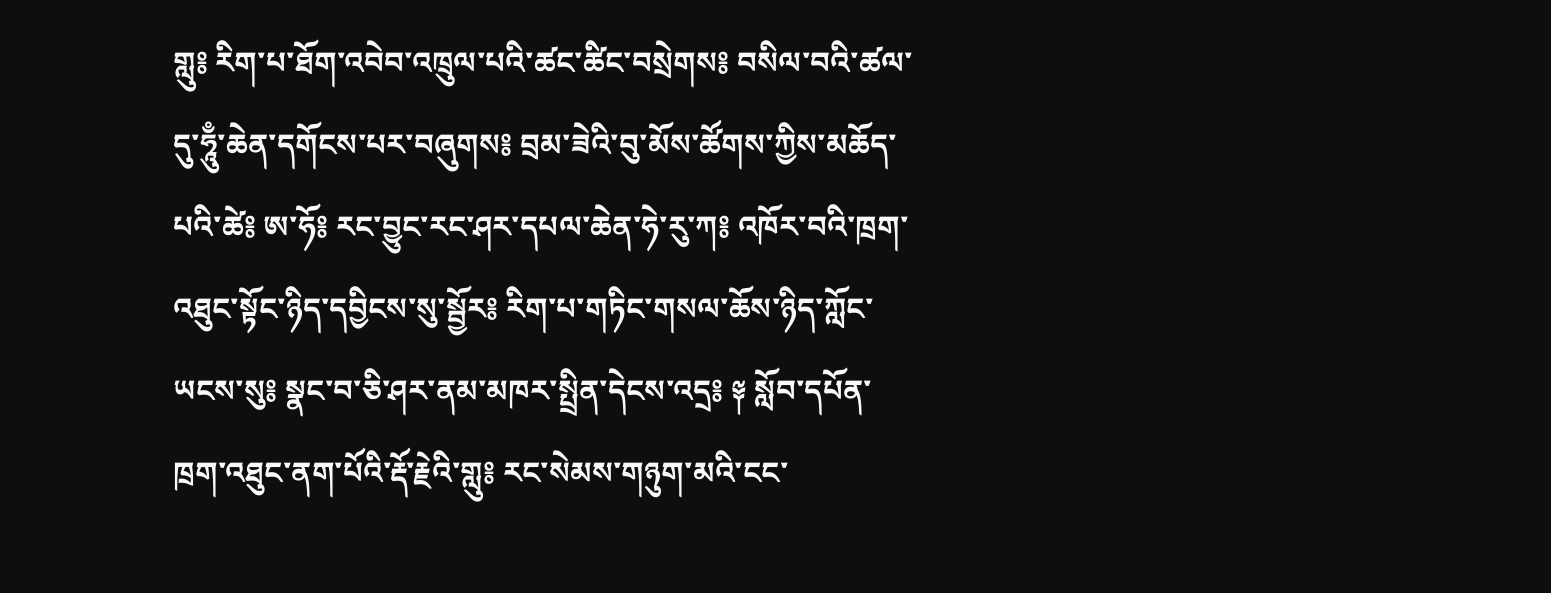གླུ༔ རིག་པ་ཐོག་འབེབ་འཁྲུལ་པའི་ཚང་ཚིང་བསྲེགས༔ བསིལ་བའི་ཚལ་དུ་ཧཱུྃ་ཆེན་དགོངས་པར་བཞུགས༔ བྲམ་ཟེའི་བུ་མོས་ཚོགས་ཀྱིས་མཆོད་པའི་ཚེ༔ ཨ་ཧོ༔ རང་བྱུང་རང་ཤར་དཔལ་ཆེན་ཧེ་རུ་ཀ༔ འཁོར་བའི་ཁྲག་འཐུང་སྟོང་ཉིད་དབྱིངས་སུ་སྦྱོར༔ རིག་པ་གཏིང་གསལ་ཆོས་ཉིད་ཀློང་ཡངས་སུ༔ སྣང་བ་ཅི་ཤར་ནམ་མཁར་སྤྲིན་དེངས་འདྲ༔ ༈ སློབ་དཔོན་ཁྲག་འཐུང་ནག་པོའི་རྡོ་རྗེའི་གླུ༔ རང་སེམས་གཉུག་མའི་ངང་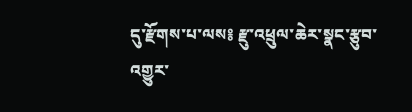དུ་རྫོགས་པ་ལས༔ རྫུ་འཕྲུལ་ཆེར་སྣང་རྩུབ་འགྱུར་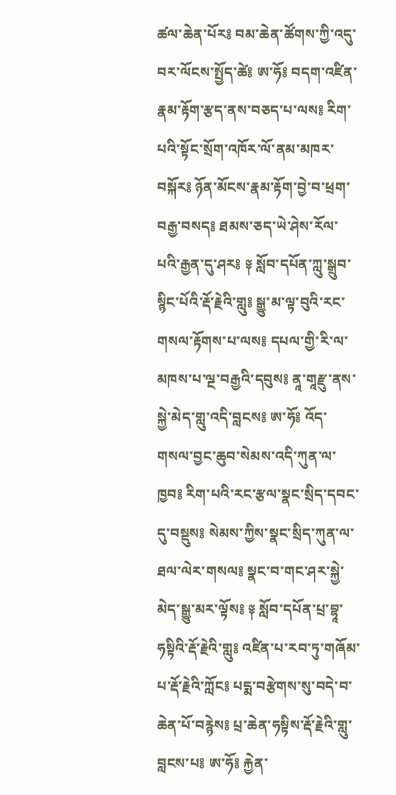ཚལ་ཆེན་པོར༔ བམ་ཆེན་ཚོགས་ཀྱི་འདུ་བར་ལོངས་སྤྱོད་ཚེ༔ ཨ་ཧོ༔ བདག་འཛིན་རྣམ་རྟོག་རྩད་ནས་བཅད་པ་ལས༔ རིག་པའི་སྟོང་སྲོག་འཁོར་ལོ་ནམ་མཁར་བསྐོར༔ ཉོན་མོངས་རྣམ་རྟོག་བྱེ་བ་ཕྲག་བརྒྱ་བསད༔ ཐམས་ཅད་ཡེ་ཤེས་རོལ་པའི་རྒྱན་དུ་ཤར༔ ༈ སློབ་དཔོན་ཀླུ་སྒྲུབ་སྙིང་པོའི་རྡོ་རྗེའི་གླུ༔ སྒྱུ་མ་ལྟ་བུའི་རང་གསལ་རྟོགས་པ་ལས༔ དཔལ་གྱི་རི་ལ་མཁས་པ་ལྔ་བརྒྱའི་དབུས༔ ནཱ་གཱརྫུ་ནས་སྐྱེ་མེད་གླུ་འདི་བླངས༔ ཨ་ཧོ༔ འོད་གསལ་བྱང་ཆུབ་སེམས་འདི་ཀུན་ལ་ཁྱབ༔ རིག་པའི་རང་རྩལ་སྣང་སྲིད་དབང་དུ་བསྡུས༔ སེམས་ཀྱིས་སྣང་སྲིད་ཀུན་ལ་ཐལ་ལེར་གསལ༔ སྣང་བ་གང་ཤར་སྐྱེ་མེད་སྒྱུ་མར་ལྟོས༔ ༈ སློབ་དཔོན་པྲ་བྷཱ་ཧསྟིའི་རྡོ་རྗེའི་གླུ༔ འཛིན་པ་རབ་ཏུ་གཞོམ་པ་རྡོ་རྗེའི་ཀློང༔ པདྨ་བརྩེགས་སུ་བདེ་བ་ཆེན་པོ་བརྙེས༔ པྲ་ཆེན་ཧསྟིས་རྡོ་རྗེའི་གླུ་བླངས་པ༔ ཨ་ཧོ༔ རྐྱེན་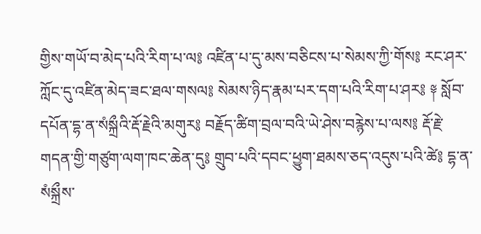གྱིས་གཡོ་བ་མེད་པའི་རིག་པ་ལ༔ འཛིན་པ་དུ་མས་བཅིངས་པ་སེམས་ཀྱི་གོས༔ རང་ཤར་ཀློང་དུ་འཛིན་མེད་ཟང་ཐལ་གསལ༔ སེམས་ཉིད་རྣམ་པར་དག་པའི་རིག་པ་ཤར༔ ༈ སློབ་དཔོན་དྷ་ན་སཾསྐྲྀའི་རྡོ་རྗེའི་མགུར༔ བརྗོད་ཚིག་བྲལ་བའི་ཡེ་ཤེས་བརྙེས་པ་ལས༔ རྡོ་རྗེ་གདན་གྱི་གཙུག་ལག་ཁང་ཆེན་དུ༔ གྲུབ་པའི་དབང་ཕྱུག་ཐམས་ཅད་འདུས་པའི་ཚེ༔ དྷ་ན་སཾསྐྲྀས་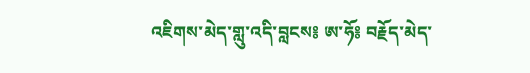འཇིགས་མེད་གླུ་འདི་བླངས༔ ཨ་ཧོ༔ བརྗོད་མེད་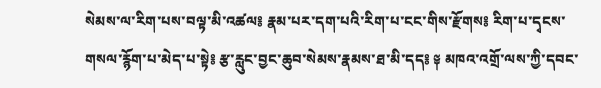སེམས་ལ་རིག་པས་བལྟ་མི་འཚལ༔ རྣམ་པར་དག་པའི་རིག་པ་ངང་གིས་རྫོགས༔ རིག་པ་དྭངས་གསལ་རྙོག་པ་མེད་པ་སྟེ༔ རྩ་རླུང་བྱང་ཆུབ་སེམས་རྣམས་ཐ་མི་དད༔ ༈ མཁའ་འགྲོ་ལས་ཀྱི་དབང་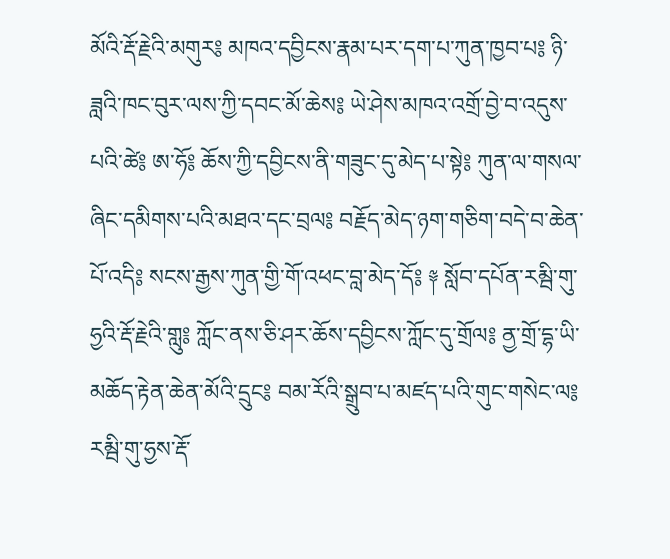མོའི་རྡོ་རྗེའི་མགུར༔ མཁའ་དབྱིངས་རྣམ་པར་དག་པ་ཀུན་ཁྱབ་པ༔ ཉི་ཟླའི་ཁང་བུར་ལས་ཀྱི་དབང་མོ་ཆེས༔ ཡེ་ཤེས་མཁའ་འགྲོ་བྱེ་བ་འདུས་པའི་ཚེ༔ ཨ་ཧོ༔ ཆོས་ཀྱི་དབྱིངས་ནི་གཟུང་དུ་མེད་པ་སྟེ༔ ཀུན་ལ་གསལ་ཞིང་དམིགས་པའི་མཐའ་དང་བྲལ༔ བརྗོད་མེད་ཉག་གཅིག་བདེ་བ་ཆེན་པོ་འདི༔ སངས་རྒྱས་ཀུན་གྱི་གོ་འཕང་བླ་མེད་དོ༔ ༈ སློབ་དཔོན་རམྦི་གུ་ཧྱའི་རྡོ་རྗེའི་གླུ༔ ཀློང་ནས་ཅི་ཤར་ཆོས་དབྱིངས་ཀློང་དུ་གྲོལ༔ ནྱ་གྲོ་དྷ་ཡི་མཆོད་རྟེན་ཆེན་མོའི་དྲུང༔ བམ་རོའི་སྒྲུབ་པ་མཛད་པའི་གུང་གསེང་ལ༔ རམྦི་གུ་ཧྱས་རྡོ་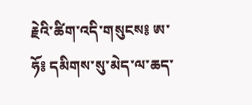རྗེའི་ཚིག་འདི་གསུངས༔ ཨ་ཧོ༔ དམིགས་སུ་མེད་ལ་ཆད་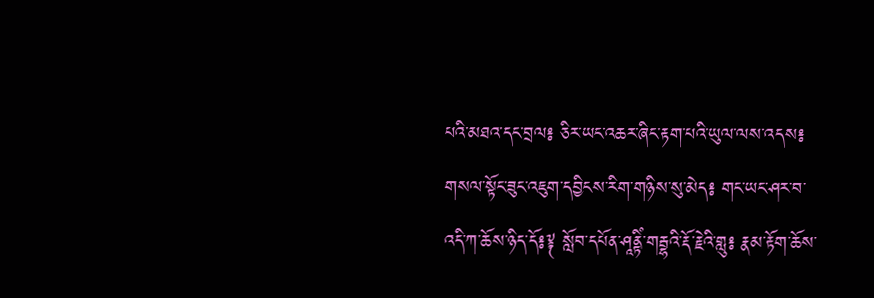པའི་མཐའ་དང་བྲལ༔ ཅིར་ཡང་འཆར་ཞིང་རྟག་པའི་ཡུལ་ལས་འདས༔ གསལ་སྟོང་ཟུང་འཇུག་དབྱིངས་རིག་གཉིས་སུ་མེད༔ གང་ཡང་ཤར་བ་འདི་ཀ་ཆོས་ཉིད་དོ༔༈ སློབ་དཔོན་ཤཱནྟིཾ་གརྦྷའི་རྡོ་རྗེའི་གླུ༔ རྣམ་རྟོག་ཆོས་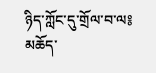ཉིད་ཀློང་དུ་གྲོལ་བ་ལ༔ མཆོད་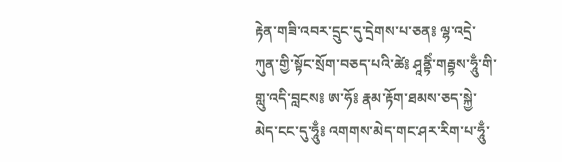རྟེན་གཟི་འབར་དྲུང་དུ་དྲེགས་པ་ཅན༔ ལྷ་འདྲེ་ཀུན་གྱི་སྟོང་སྲོག་བཅད་པའི་ཚེ༔ ཤཱནྟིཾ་གརྦྷས་ཧཱུྃ་གི་གླུ་འདི་བླངས༔ ཨ་ཧོ༔ རྣམ་རྟོག་ཐམས་ཅད་སྐྱེ་མེད་ངང་དུ་ཧཱུྃ༔ འགགས་མེད་གང་ཤར་རིག་པ་ཧཱུྃ་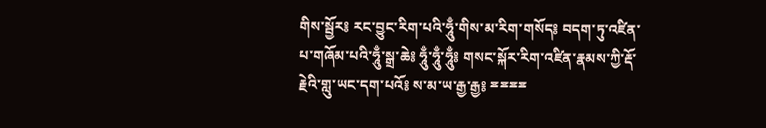གིས་སྦྱོར༔ རང་བྱུང་རིག་པའི་ཧཱུྃ་གིས་མ་རིག་གསོད༔ བདག་ཏུ་འཛིན་པ་གཞོམ་པའི་ཧཱུྃ་སྒྲ་ཆེ༔ ཧཱུྃ་ཧཱུྃ་ཧཱུྃ༔ གསང་སྐོར་རིག་འཛིན་རྣམས་ཀྱི་རྡོ་རྗེའི་གླུ་ཡང་དག་པའོ༔ ས་མ་ཡ་རྒྱ་རྒྱ༔ ྈྈྈྈ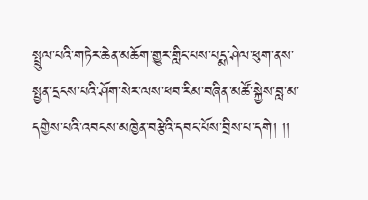སྤྲུལ་པའི་གཏེར་ཆེན་མཆོག་གྱུར་གླིང་པས་པདྨ་ཤེལ་ཕུག་ནས་སྤྱན་དྲངས་པའི་ཤོག་སེར་ལས་ཕབ་རིམ་བཞིན་མཚོ་སྐྱེས་བླ་མ་དགྱེས་པའི་འབངས་མཁྱེན་བརྩེའི་དབང་པོས་བྲིས་པ་དགེ། །།